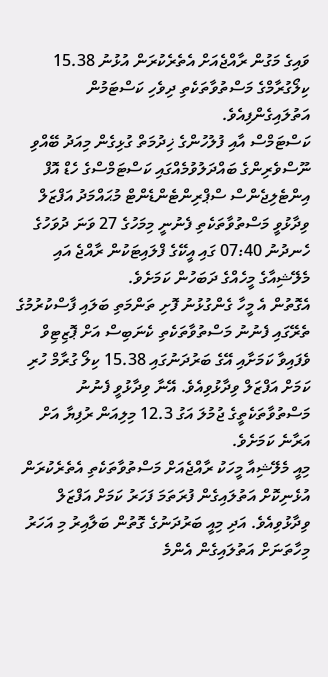ވައިގެ މަގުން ރާއްޖެއަށް އެތެރެކުރަން އުޅުނު 15.38 ކިލޯގުރާމްގެ މަސްތުވާތަކެތި ދިވެހި ކަސްޓަމުން އަތުލައިގެންފިއެވެ.
ކަސްޓަމްސް އާއި ފުލުހުންގެ ޚިދުމަތް ގުޅިގެން މިއަދު ބޭއްވި ނޫސްވެރިންގެ ބައްދަލުވުމެއްގައި ކަސްޓަމްސްގެ ހެޑް އޮފް އިންޓެލިޖެންސް ސްޕްރިންޓެންޑެންޓް މުޙައްމަދު އަފްޒަލް ވިދާޅުވީ މަސްތުވާތަކެތި ފެނުނީ މިމަހުގެ 27 ވަނަ ދުވަހުގެ ހެނދުނު 07:40 ގައި އީކޭގެ ފްލައިޓަކުން ރާއްޖެ އައި މެލޭޝިއާގެ މީހެއްގެ ދަބަހުން ކަމަށެވެ.
އެގޮތުން އެ މީހާ ގެންގުޅުނު ފޮށި ތަންމަތި ބަލައި ފާސްކުރުމުގެ ތެރޭގައި ފެނުނު މަސްތުވާތަކެތި ކެނަބިސް އަށް ޕޮޒިޓިވް ވެފައިވާ ކަމަށާއި އޭގެ ބަރުދަނުގައި 15.38 ކިލޯ ގުރާމް ހުރި ކަމަށް އަފްޒަލް ވިދާޅުވިއެވެ. އޭނާ ވިދާޅުވީ ފެނުނު މަސްތުވާތަކެތީގެ ޖުމުލަ އަގު 12.3 މިލިއަން ރުފިޔާ އަށް އަރާނެ ކަމަށެވެ.
މިއީ މެލޭޝިއާ މީހަކު ރާއްޖެއަށް މަސްތުވާތަކެތި އެތެރެކުރަން އުޅެނިކޮށް އަތުލައިގެން ފުރަތަމަ ފަހަރު ކަމަށް އަފްޒަލް ވިދާޅުވިއެވެ. އަދި މިއީ ބަރުދަނުގެ ގޮތުން ބަލާއިރު މި އަހަރު މިހާތަނަށް އަތުލައިގެން އެންމެ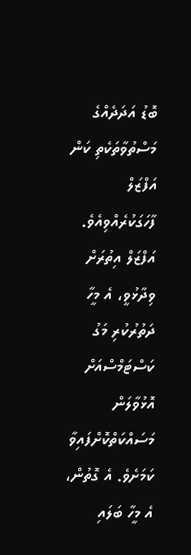ބޮޑު އަދަދެއްގެ މަސްތުވާތަކެތި ކަން އަފްޒަލް ފާހަގަކުރެއްވިއެވެ.
އަފްޒަލް އިތުރަށް ވިދާޅުވީ، އެ މީހާ ދަތުރުކުރި މަގު ކަސްޓަމްސްއަށް އޮޅުވާލަން މަސައްކަތްކޮށްފައިވާ ކަމަށެވެ. އެ ގޮތުން، އެ މީހާ ބަލައި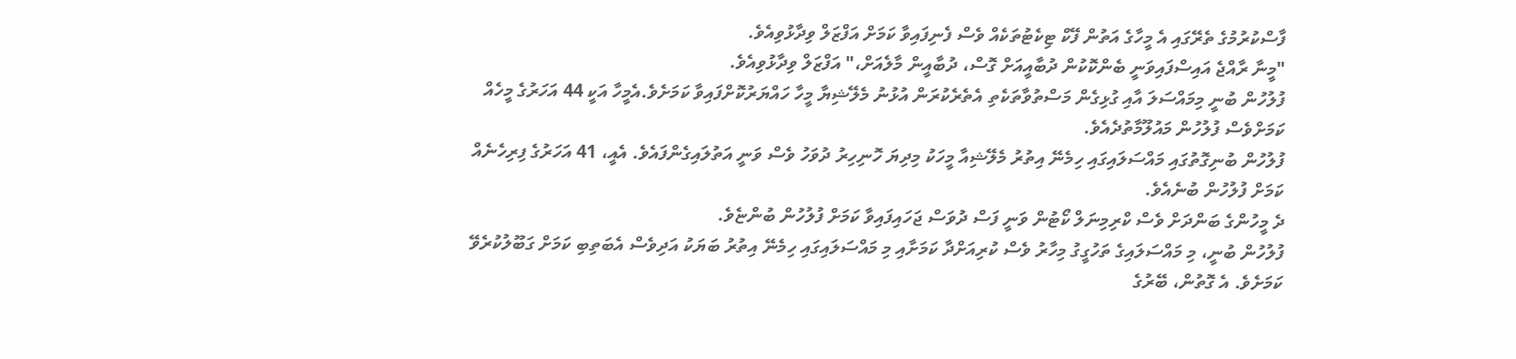ފާސްކުރުމުގެ ތެރޭގައި އެ މީހާގެ އަތުން ފޭކް ޓިކެޓުތަކެއް ވެސް ފެނިފައިވާ ކަމަށް އަފްޒަލް ވިދާޅުވިއެވެ.
"މީނާ ރާއްޖެ އައިސްފައިވަނީ ބެންކޮކުން ދުބާއީއަށް ގޮސް، ދުބާއީން މާލެއަށް،" އަފްޒަލް ވިދާޅުވިއެވެ.
ފުލުހުން ބުނީ މިމައްސަލަ އާއި ގުޅިގެން މަސްތުވާތަކެތި އެތެރެކުރަން އުޅުނު މެލޭޝިޔާ މީހާ ހައްޔަރުކޮށްފައިވާ ކަމަށެވެ.އެމީހާ އަކީ 44 އަހަރުގެ މީހެއް ކަމަށްވެސް ފުލުހުން މައުލޫމާތުދެއެވެ.
ފުލުހުން ބުނިގޮތުގައި މައްސަލައިގައި ހިމެނޭ އިތުރު މެލޭޝިއާ މީހަކު މިދިޔަ ހޮނިހިރު ދުވަހު ވެސް ވަނީ އަތުލައިގެންފައެވެ. އެއީ، 41 އަހަރުގެ ފިރިހެނެއް ކަމަށް ފުލުހުން ބުނެއެވެ.
ދެ މީހުންގެ ބަންދަށް ވެސް ކްރިމިނަލް ކޯޓުން ވަނީ ފަސް ދުވަސް ޖަހައިފައިވާ ކަމަށް ފުލުހުން ބުންޏެވެ.
ފުލުހުން ބުނީ، މި މައްސަލައިގެ ތަހުގީގު މިހާރު ވެސް ކުރިއަށްދާ ކަމަށާއި މި މައްސަލައިގައި ހިމެނޭ އިތުރު ބަޔަކު އަދިވެސް އެބަތިބި ކަމަށް ގަބޫލުކުރެވޭ ކަމަށެވެ. އެ ގޮތުން، ބޭރުގެ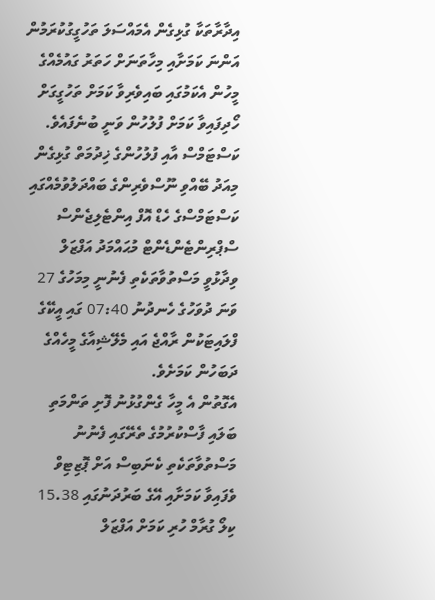އިދާރާތަކާ ގުޅިގެން އެމައްސަލަ ތަހުގީގުކުރަމުން އަންނަ ކަމަށާއި މިހާތަނަށް ހަތަރު ގައުމެއްގެ މީހުން އެކަމުގައި ބައިވެރިވާ ކަމަށް ތަހުގީގަށް ހޯދިފައިވާ ކަމަށް ފުލުހުން ވަނީ ބުނެފައެވެ.
ކަސްޓަމްސް އާއި ފުލުހުންގެ ޚިދުމަތް ގުޅިގެން މިއަދު ބޭއްވި ނޫސްވެރިންގެ ބައްދަލުވުމެއްގައި ކަސްޓަމްސްގެ ހެޑް އޮފް އިންޓެލިޖެންސް ސްޕްރިންޓެންޑެންޓް މުޙައްމަދު އަފްޒަލް ވިދާޅުވީ މަސްތުވާތަކެތި ފެނުނީ މިމަހުގެ 27 ވަނަ ދުވަހުގެ ހެނދުނު 07:40 ގައި އީކޭގެ ފްލައިޓަކުން ރާއްޖެ އައި މެލޭޝިއާގެ މީހެއްގެ ދަބަހުން ކަމަށެވެ.
އެގޮތުން އެ މީހާ ގެންގުޅުނު ފޮށި ތަންމަތި ބަލައި ފާސްކުރުމުގެ ތެރޭގައި ފެނުނު މަސްތުވާތަކެތި ކެނަބިސް އަށް ޕޮޒިޓިވް ވެފައިވާ ކަމަށާއި އޭގެ ބަރުދަނުގައި 15.38 ކިލޯ ގުރާމް ހުރި ކަމަށް އަފްޒަލް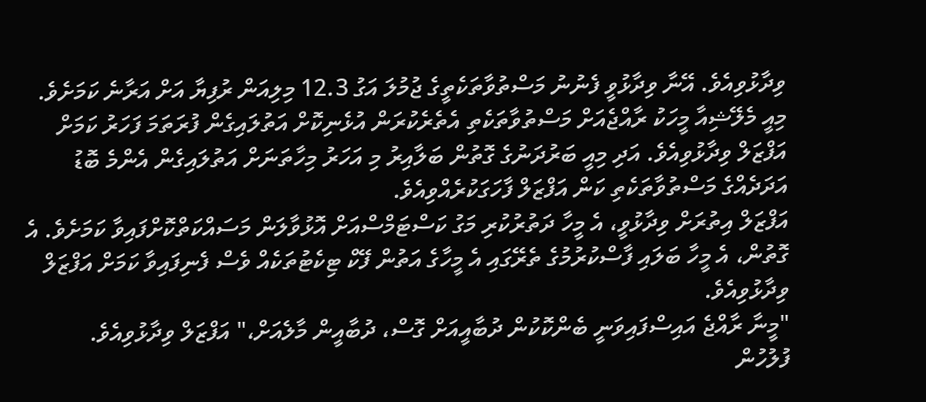ވިދާޅުވިއެވެ. އޭނާ ވިދާޅުވީ ފެނުނު މަސްތުވާތަކެތީގެ ޖުމުލަ އަގު 12.3 މިލިއަން ރުފިޔާ އަށް އަރާނެ ކަމަށެވެ.
މިއީ މެލޭޝިއާ މީހަކު ރާއްޖެއަށް މަސްތުވާތަކެތި އެތެރެކުރަން އުޅެނިކޮށް އަތުލައިގެން ފުރަތަމަ ފަހަރު ކަމަށް އަފްޒަލް ވިދާޅުވިއެވެ. އަދި މިއީ ބަރުދަނުގެ ގޮތުން ބަލާއިރު މި އަހަރު މިހާތަނަށް އަތުލައިގެން އެންމެ ބޮޑު އަދަދެއްގެ މަސްތުވާތަކެތި ކަން އަފްޒަލް ފާހަގަކުރެއްވިއެވެ.
އަފްޒަލް އިތުރަށް ވިދާޅުވީ، އެ މީހާ ދަތުރުކުރި މަގު ކަސްޓަމްސްއަށް އޮޅުވާލަން މަސައްކަތްކޮށްފައިވާ ކަމަށެވެ. އެ ގޮތުން، އެ މީހާ ބަލައި ފާސްކުރުމުގެ ތެރޭގައި އެ މީހާގެ އަތުން ފޭކް ޓިކެޓުތަކެއް ވެސް ފެނިފައިވާ ކަމަށް އަފްޒަލް ވިދާޅުވިއެވެ.
"މީނާ ރާއްޖެ އައިސްފައިވަނީ ބެންކޮކުން ދުބާއީއަށް ގޮސް، ދުބާއީން މާލެއަށް،" އަފްޒަލް ވިދާޅުވިއެވެ.
ފުލުހުން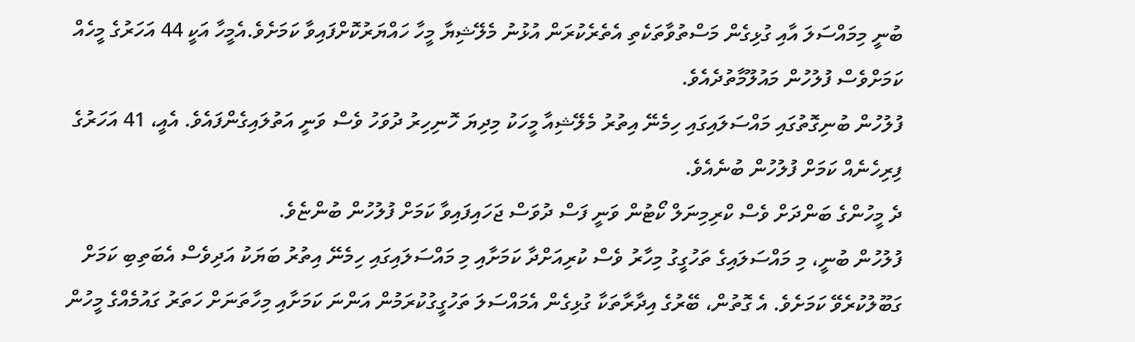ބުނީ މިމައްސަލަ އާއި ގުޅިގެން މަސްތުވާތަކެތި އެތެރެކުރަން އުޅުނު މެލޭޝިޔާ މީހާ ހައްޔަރުކޮށްފައިވާ ކަމަށެވެ.އެމީހާ އަކީ 44 އަހަރުގެ މީހެއް ކަމަށްވެސް ފުލުހުން މައުލޫމާތުދެއެވެ.
ފުލުހުން ބުނިގޮތުގައި މައްސަލައިގައި ހިމެނޭ އިތުރު މެލޭޝިއާ މީހަކު މިދިޔަ ހޮނިހިރު ދުވަހު ވެސް ވަނީ އަތުލައިގެންފައެވެ. އެއީ، 41 އަހަރުގެ ފިރިހެނެއް ކަމަށް ފުލުހުން ބުނެއެވެ.
ދެ މީހުންގެ ބަންދަށް ވެސް ކްރިމިނަލް ކޯޓުން ވަނީ ފަސް ދުވަސް ޖަހައިފައިވާ ކަމަށް ފުލުހުން ބުންޏެވެ.
ފުލުހުން ބުނީ، މި މައްސަލައިގެ ތަހުގީގު މިހާރު ވެސް ކުރިއަށްދާ ކަމަށާއި މި މައްސަލައިގައި ހިމެނޭ އިތުރު ބަޔަކު އަދިވެސް އެބަތިބި ކަމަށް ގަބޫލުކުރެވޭ ކަމަށެވެ. އެ ގޮތުން، ބޭރުގެ އިދާރާތަކާ ގުޅިގެން އެމައްސަލަ ތަހުގީގުކުރަމުން އަންނަ ކަމަށާއި މިހާތަނަށް ހަތަރު ގައުމެއްގެ މީހުން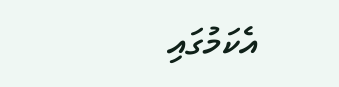އެކަމުގައި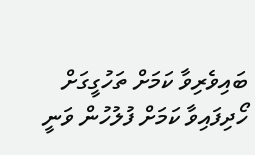ބައިވެރިވާ ކަމަށް ތަހުގީގަށް ހޯދިފައިވާ ކަމަށް ފުލުހުން ވަނީ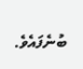ބުނެފައެވެ.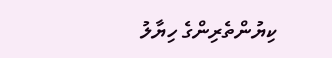ކިޔުންތެރިންގެ ހިޔާލު